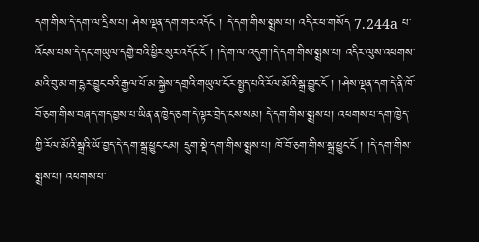དག་གིས་དེ་དག་ལ་དྲིས་པ། ཤེས་ལྡན་དག་གར་འདོང ། དེ་དག་གིས་སྨྲས་པ། འདིར་ཕ་གསོད 7.244a པ་འོངས་པས་དེ་དང་གཡུལ་དགྱེ་བའི་ཕྱིར་སུར་འདོང་ངོ ། །དེ་ག་ལ་འདུག་།དེ་དག་གིས་སྨྲས་པ། འདིར་ལུས་འཕགས་མའི་བུ་མ་ག་དྷར་བྱུང་བའི་རྒྱལ་པོ་མ་སྐྱེས་དགྲའི་གཡུལ་ངོར་སྤྱད་པའི་རོལ་མོའི་སྒྲ་བྱུང་ངོ ། །ཤེས་ལྡན་དག་དེ་ནི་ཁོ་བོ་ཅག་གིས་བཞད་གད་བྱས་པ་ཡིན་ན་ཁྱེད་ཅག་དེ་ལྟར་བྲེད་ངས་སམ། དེ་དག་གིས་སྨྲས་པ། འཕགས་པ་དག་ཁྱེད་ཀྱི་རོལ་མོའི་སྒྲའི་ཡོ་བྱད་དེ་དག་སྒྲ་ཕྱུང་ངམ། དྲུག་སྡེ་དག་གིས་སྨྲས་པ། ཁོ་བོ་ཅག་གིས་སྒྲ་ཕྱུང་ངོ ། །དེ་དག་གིས་སྨྲས་པ། འཕགས་པ་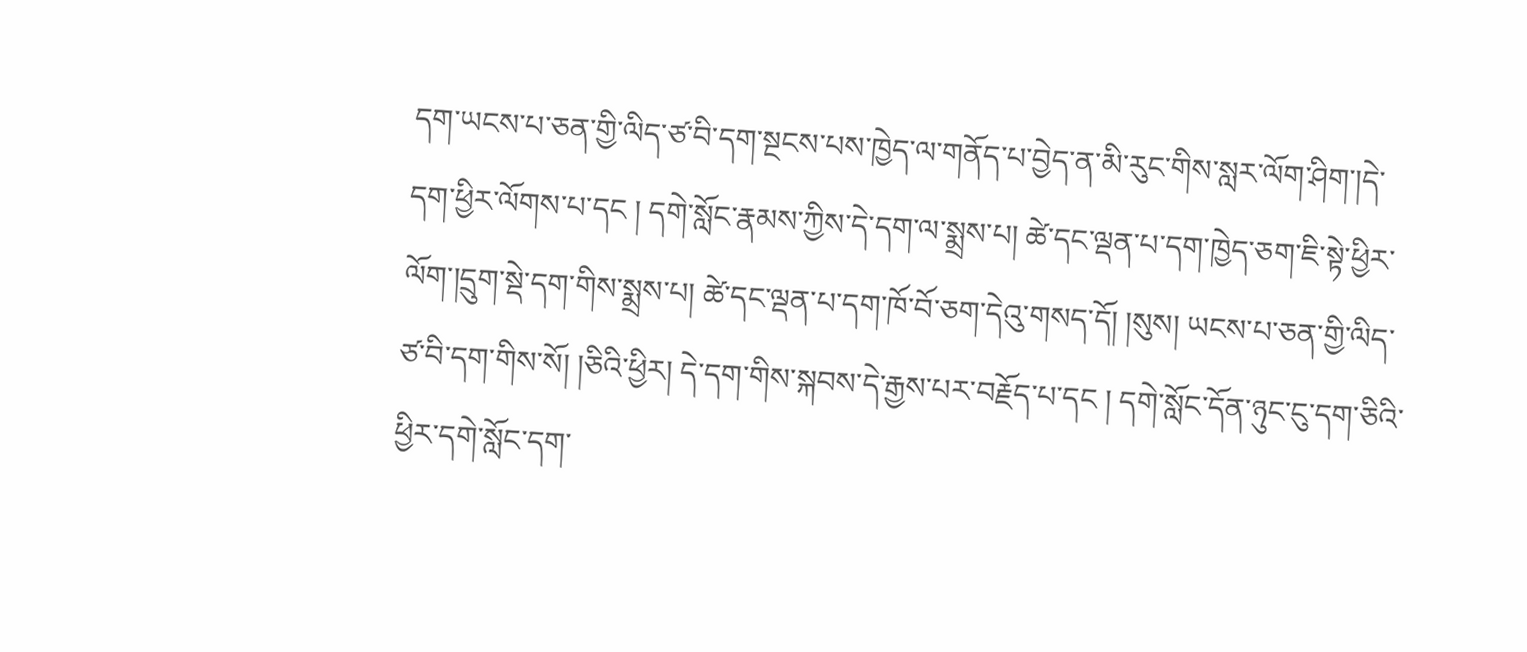དག་ཡངས་པ་ཅན་གྱི་ལིད་ཙ་བི་དག་སྔངས་པས་ཁྱེད་ལ་གནོད་པ་བྱེད་ན་མི་རུང་གིས་སླར་ལོག་ཤིག་།དེ་དག་ཕྱིར་ལོགས་པ་དང ། དགེ་སློང་རྣམས་ཀྱིས་དེ་དག་ལ་སྨྲས་པ། ཚེ་དང་ལྡན་པ་དག་ཁྱེད་ཅག་ཇི་སྟེ་ཕྱིར་ལོག་།དྲུག་སྡེ་དག་གིས་སྨྲས་པ། ཚེ་དང་ལྡན་པ་དག་ཁོ་བོ་ཅག་དེའུ་གསད་དོ། །སུས། ཡངས་པ་ཅན་གྱི་ལིད་ཙ་བི་དག་གིས་སོ། །ཅིའི་ཕྱིར། དེ་དག་གིས་སྐབས་དེ་རྒྱས་པར་བརྗོད་པ་དང ། དགེ་སློང་དོན་ཉུང་ངུ་དག་ཅིའི་ཕྱིར་དགེ་སློང་དག་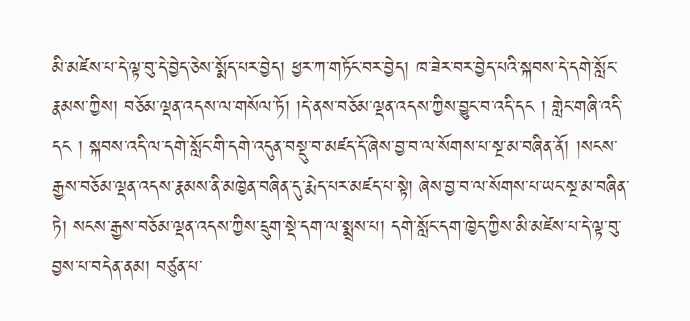མི་མཛེས་པ་དེ་ལྟ་བུ་དེ་བྱེད་ཅེས་སྨོད་པར་བྱེད། ཕྱར་ཀ་གཏོང་བར་བྱེད། ཁ་ཟེར་བར་བྱེད་པའི་སྐབས་དེ་དགེ་སློང་རྣམས་ཀྱིས། བཅོམ་ལྡན་འདས་ལ་གསོལ་ཏོ། །དེ་ནས་བཅོམ་ལྡན་འདས་ཀྱིས་བྱུང་བ་འདི་དང ། གླེང་གཞི་འདི་དང ། སྐབས་འདི་ལ་དགེ་སློང་གི་དགེ་འདུན་བསྡུ་བ་མཛད་དོ་ཞེས་བྱ་བ་ལ་སོགས་པ་སྔ་མ་བཞིན་ནོ། །སངས་རྒྱས་བཅོམ་ལྡན་འདས་རྣམས་ནི་མཁྱེན་བཞིན་དུ་རྨེད་པར་མཛད་པ་སྟེ། ཞེས་བྱ་བ་ལ་སོགས་པ་ཡང་སྔ་མ་བཞིན་ཏེ། སངས་རྒྱས་བཅོམ་ལྡན་འདས་ཀྱིས་དྲུག་སྡེ་དག་ལ་སྨྲས་པ། དགེ་སློང་དག་ཁྱེད་ཀྱིས་མི་མཛེས་པ་དེ་ལྟ་བུ་བྱས་པ་བདེན་ནམ། བཙུན་པ་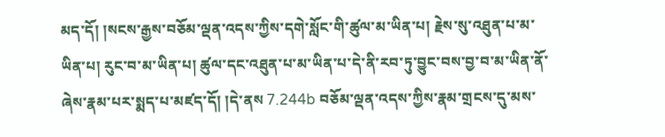མད་དོ། །སངས་རྒྱས་བཅོམ་ལྡན་འདས་ཀྱིས་དགེ་སློང་གི་ཚུལ་མ་ཡིན་པ། རྗེས་སུ་འཐུན་པ་མ་ཡིན་པ། རུང་བ་མ་ཡིན་པ། ཚུལ་དང་འཐུན་པ་མ་ཡིན་པ་དེ་ནི་རབ་ཏུ་བྱུང་བས་བྱ་བ་མ་ཡིན་ནོ་ཞེས་རྣམ་པར་སྨད་པ་མཛད་དོ། །དེ་ནས 7.244b བཅོམ་ལྡན་འདས་ཀྱིས་རྣམ་གྲངས་དུ་མས་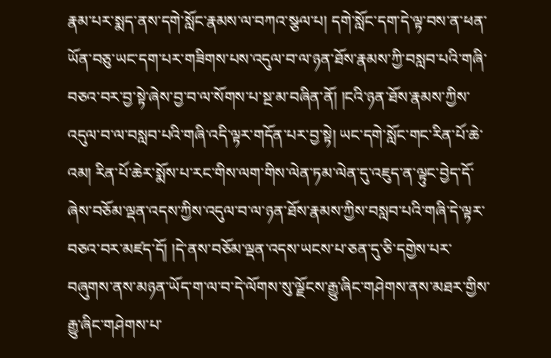རྣམ་པར་སྨད་ནས་དགེ་སློང་རྣམས་ལ་བཀའ་སྩལ་པ། དགེ་སློང་དག་དེ་ལྟ་བས་ན་ཕན་ཡོན་བཅུ་ཡང་དག་པར་གཟིགས་པས་འདུལ་བ་ལ་ཉན་ཐོས་རྣམས་ཀྱི་བསླབ་པའི་གཞི་བཅའ་བར་བྱ་སྟེ་ཞེས་བྱ་བ་ལ་སོགས་པ་སྔ་མ་བཞིན་ནོ། །ངའི་ཉན་ཐོས་རྣམས་ཀྱིས་འདུལ་བ་ལ་བསླབ་པའི་གཞི་འདི་ལྟར་གདོན་པར་བྱ་སྟེ། ཡང་དགེ་སློང་གང་རིན་པོ་ཆེ་འམ། རིན་པོ་ཆེར་སྨོས་པ་རང་གིས་ལག་གིས་ལེན་ཏམ་ལེན་དུ་འཇུད་ན་ལྟུང་བྱེད་དོ་ཞེས་བཅོམ་ལྡན་འདས་ཀྱིས་འདུལ་བ་ལ་ཉན་ཐོས་རྣམས་ཀྱིས་བསླབ་པའི་གཞི་དེ་ལྟར་བཅའ་བར་མཛད་དོ། །དེ་ནས་བཅོམ་ལྡན་འདས་ཡངས་པ་ཅན་དུ་ཅི་དགྱེས་པར་བཞུགས་ནས་མཉན་ཡོད་ག་ལ་བ་དེ་ལོགས་སུ་ལྗོངས་རྒྱུ་ཞིང་གཤེགས་ནས་མཐར་གྱིས་རྒྱུ་ཞིང་གཤེགས་པ་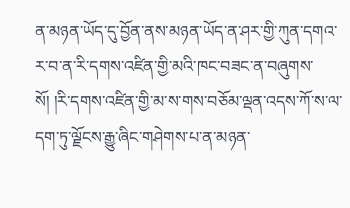ན་མཉན་ཡོད་དུ་བྱོན་ནས་མཉན་ཡོད་ན་ཤར་གྱི་ཀུན་དགའ་ར་བ་ན་རི་དགས་འཛིན་གྱི་མའི་ཁང་བཟང་ན་བཞུགས་སོ། །རི་དགས་འཛིན་གྱི་མ་ས་གས་བཅོམ་ལྡན་འདས་ཀོ་ས་ལ་དག་ཏུ་ལྗོངས་རྒྱུ་ཞིང་གཤེགས་པ་ན་མཉན་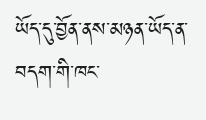ཡོད་དུ་བྱོན་ནས་མཉན་ཡོད་ན་བདག་གི་ཁང་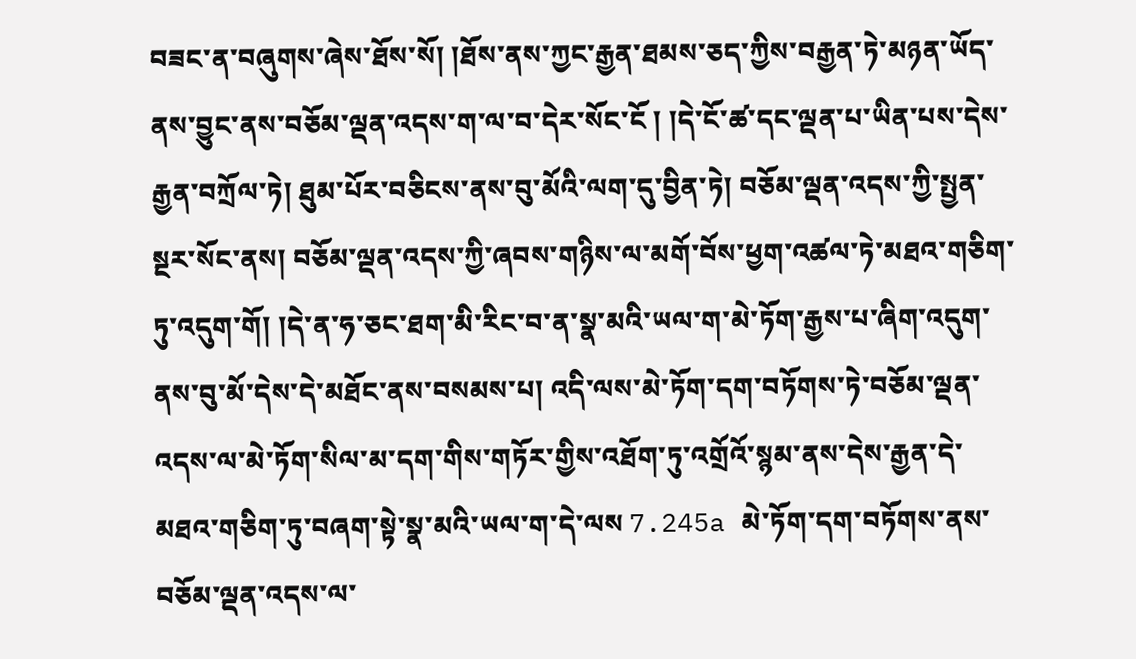བཟང་ན་བཞུགས་ཞེས་ཐོས་སོ། །ཐོས་ནས་ཀྱང་རྒྱན་ཐམས་ཅད་ཀྱིས་བརྒྱན་ཏེ་མཉན་ཡོད་ནས་བྱུང་ནས་བཅོམ་ལྡན་འདས་ག་ལ་བ་དེར་སོང་ངོ ། །དེ་ངོ་ཚ་དང་ལྡན་པ་ཡིན་པས་དེས་རྒྱན་བཀྲོལ་ཏེ། ཐུམ་པོར་བཅིངས་ནས་བུ་མོའི་ལག་དུ་བྱིན་ཏེ། བཅོམ་ལྡན་འདས་ཀྱི་སྤྱན་སྔར་སོང་ནས། བཅོམ་ལྡན་འདས་ཀྱི་ཞབས་གཉིས་ལ་མགོ་བོས་ཕྱག་འཚལ་ཏེ་མཐའ་གཅིག་ཏུ་འདུག་གོ། །དེ་ན་ཧ་ཅང་ཐག་མི་རིང་བ་ན་སྣ་མའི་ཡལ་ག་མེ་ཏོག་རྒྱས་པ་ཞིག་འདུག་ནས་བུ་མོ་དེས་དེ་མཐོང་ནས་བསམས་པ། འདི་ལས་མེ་ཏོག་དག་བཏོགས་ཏེ་བཅོམ་ལྡན་འདས་ལ་མེ་ཏོག་སིལ་མ་དག་གིས་གཏོར་གྱིས་འཐོག་ཏུ་འགྲོའོ་སྙམ་ནས་དེས་རྒྱན་དེ་མཐའ་གཅིག་ཏུ་བཞག་སྟེ་སྣ་མའི་ཡལ་ག་དེ་ལས 7.245a མེ་ཏོག་དག་བཏོགས་ནས་བཅོམ་ལྡན་འདས་ལ་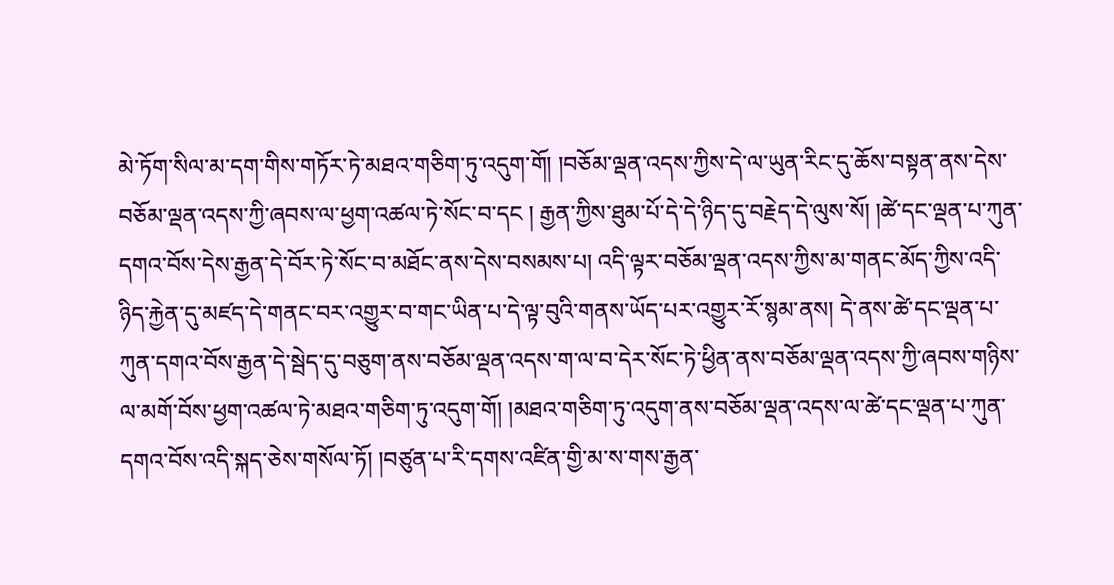མེ་ཏོག་སིལ་མ་དག་གིས་གཏོར་ཏེ་མཐའ་གཅིག་ཏུ་འདུག་གོ། །བཅོམ་ལྡན་འདས་ཀྱིས་དེ་ལ་ཡུན་རིང་དུ་ཆོས་བསྟན་ནས་དེས་བཅོམ་ལྡན་འདས་ཀྱི་ཞབས་ལ་ཕྱག་འཚལ་ཏེ་སོང་བ་དང ། རྒྱན་ཀྱིས་ཐུམ་པོ་དེ་དེ་ཉིད་དུ་བརྗེད་དེ་ལུས་སོ། །ཚེ་དང་ལྡན་པ་ཀུན་དགའ་བོས་དེས་རྒྱན་དེ་བོར་ཏེ་སོང་བ་མཐོང་ནས་དེས་བསམས་པ། འདི་ལྟར་བཅོམ་ལྡན་འདས་ཀྱིས་མ་གནང་མོད་ཀྱིས་འདི་ཉིད་རྐྱེན་དུ་མཛད་དེ་གནང་བར་འགྱུར་བ་གང་ཡིན་པ་དེ་ལྟ་བུའི་གནས་ཡོད་པར་འགྱུར་རོ་སྙམ་ནས། དེ་ནས་ཚེ་དང་ལྡན་པ་ཀུན་དགའ་བོས་རྒྱན་དེ་སྦེད་དུ་བཅུག་ནས་བཅོམ་ལྡན་འདས་ག་ལ་བ་དེར་སོང་ཏེ་ཕྱིན་ནས་བཅོམ་ལྡན་འདས་ཀྱི་ཞབས་གཉིས་ལ་མགོ་བོས་ཕྱག་འཚལ་ཏེ་མཐའ་གཅིག་ཏུ་འདུག་གོ། །མཐའ་གཅིག་ཏུ་འདུག་ནས་བཅོམ་ལྡན་འདས་ལ་ཚེ་དང་ལྡན་པ་ཀུན་དགའ་བོས་འདི་སྐད་ཅེས་གསོལ་ཏོ། །བཙུན་པ་རི་དགས་འཛིན་གྱི་མ་ས་གས་རྒྱན་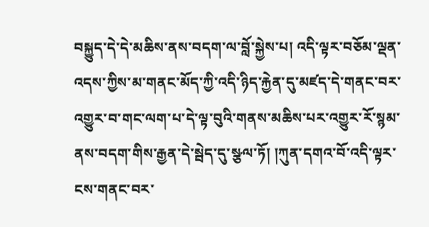བསྐྱུད་དེ་དེ་མཆིས་ནས་བདག་ལ་བློ་སྐྱེས་པ། འདི་ལྟར་བཅོམ་ལྡན་འདས་ཀྱིས་མ་གནང་མོད་ཀྱི་འདི་ཉིད་རྐྱེན་དུ་མཛད་དེ་གནང་བར་འགྱུར་བ་གང་ལག་པ་དེ་ལྟ་བུའི་གནས་མཆིས་པར་འགྱུར་རོ་སྙམ་ནས་བདག་གིས་རྒྱན་དེ་སྦེད་དུ་སྩལ་ཏོ། །ཀུན་དགའ་བོ་འདི་ལྟར་ངས་གནང་བར་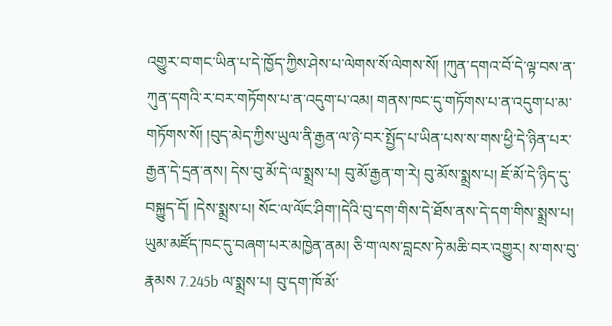འགྱུར་བ་གང་ཡིན་པ་དེ་ཁྱོད་ཀྱིས་ཤེས་པ་ལེགས་སོ་ལེགས་སོ། །ཀུན་དགའ་བོ་དེ་ལྟ་བས་ན་ཀུན་དགའི་ར་བར་གཏོགས་པ་ན་འདུག་པ་འམ། གནས་ཁང་དུ་གཏོགས་པ་ན་འདུག་པ་མ་གཏོགས་སོ། །བུད་མེད་ཀྱིས་ཡུལ་ནི་རྒྱན་ལ་ཉེ་བར་སྤྱོད་པ་ཡིན་པས་ས་གས་ཕྱི་དེ་ཉིན་པར་རྒྱན་དེ་དྲན་ནས། དེས་བུ་མོ་དེ་ལ་སྨྲས་པ། བུ་མོ་རྒྱན་ག་རེ། བུ་མོས་སྨྲས་པ། ཇོ་མོ་དེ་ཉིད་དུ་བསྐྱུད་དོ། །དེས་སྨྲས་པ། སོང་ལ་ལོང་ཤིག་།དེའི་བུ་དག་གིས་དེ་ཐོས་ནས་དེ་དག་གིས་སྨྲས་པ། ཡུམ་མཛོད་ཁང་དུ་བཞག་པར་མཁྱེན་ནམ། ཅི་ག་ལས་བླངས་ཏེ་མཆི་བར་འགྱུར། ས་གས་བུ་རྣམས 7.245b ལ་སྨྲས་པ། བུ་དག་ཁོ་མོ་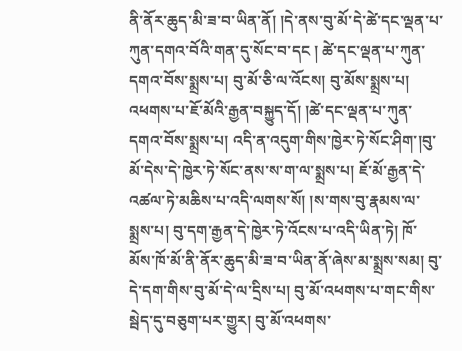ནི་ནོར་ཆུད་མི་ཟ་བ་ཡིན་ནོ། །དེ་ནས་བུ་མོ་དེ་ཚེ་དང་ལྡན་པ་ཀུན་དགའ་བོའི་གན་དུ་སོང་བ་དང ། ཚེ་དང་ལྡན་པ་ཀུན་དགའ་བོས་སྨྲས་པ། བུ་མོ་ཅི་ལ་འོངས། བུ་མོས་སྨྲས་པ། འཕགས་པ་ཇོ་མོའི་རྒྱན་བསྐྱུད་དོ། །ཚེ་དང་ལྡན་པ་ཀུན་དགའ་བོས་སྨྲས་པ། འདི་ན་འདུག་གིས་ཁྱེར་ཏེ་སོང་ཤིག་།བུ་མོ་དེས་དེ་ཁྱེར་ཏེ་སོང་ནས་ས་ག་ལ་སྨྲས་པ། ཇོ་མོ་རྒྱན་དེ་འཚལ་ཏེ་མཆིས་པ་འདི་ལགས་སོ། །ས་གས་བུ་རྣམས་ལ་སྨྲས་པ། བུ་དག་རྒྱན་དེ་ཁྱེར་ཏེ་འོངས་པ་འདི་ཡིན་ཏེ། ཁོ་མོས་ཁོ་མོ་ནི་ནོར་ཆུད་མི་ཟ་བ་ཡིན་ནོ་ཞེས་མ་སྨྲས་སམ། བུ་དེ་དག་གིས་བུ་མོ་དེ་ལ་དྲིས་པ། བུ་མོ་འཕགས་པ་གང་གིས་སྦེད་དུ་བཅུག་པར་གྱུར། བུ་མོ་འཕགས་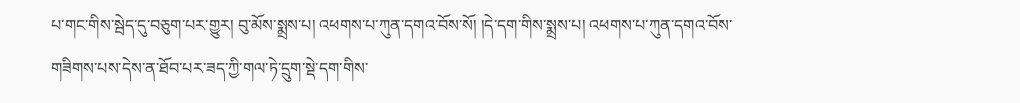པ་གང་གིས་སྦེད་དུ་བཅུག་པར་གྱུར། བུ་མོས་སྨྲས་པ། འཕགས་པ་ཀུན་དགའ་བོས་སོ། །དེ་དག་གིས་སྨྲས་པ། འཕགས་པ་ཀུན་དགའ་བོས་གཟིགས་པས་དེས་ན་ཐོབ་པར་ཟད་ཀྱི་གལ་ཏེ་དྲུག་སྡེ་དག་གིས་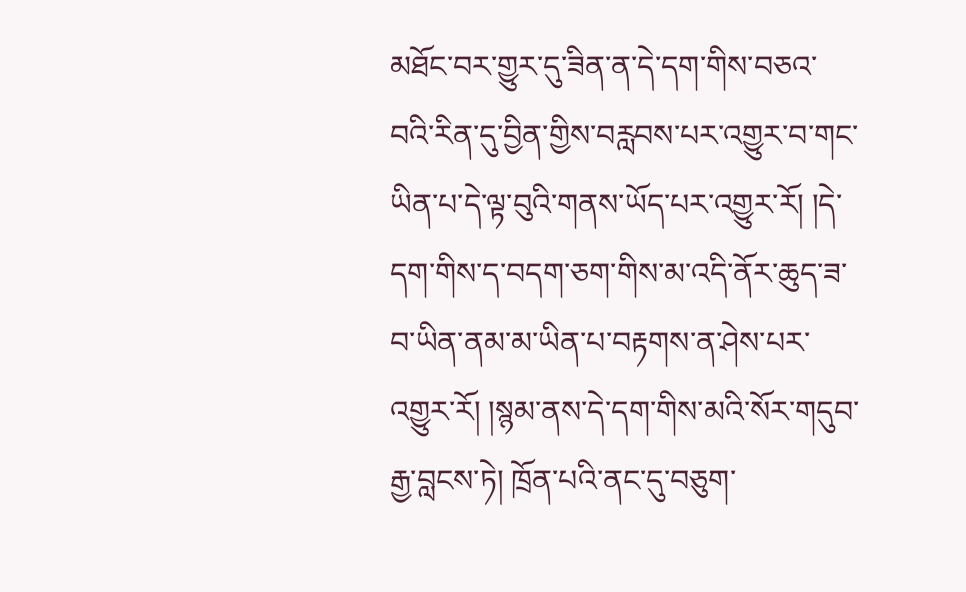མཐོང་བར་གྱུར་དུ་ཟིན་ན་དེ་དག་གིས་བཅའ་བའི་རིན་དུ་བྱིན་གྱིས་བརླབས་པར་འགྱུར་བ་གང་ཡིན་པ་དེ་ལྟ་བུའི་གནས་ཡོད་པར་འགྱུར་རོ། །དེ་དག་གིས་ད་བདག་ཅག་གིས་མ་འདི་ནོར་ཆུད་ཟ་བ་ཡིན་ནམ་མ་ཡིན་པ་བརྟགས་ན་ཤེས་པར་འགྱུར་རོ། །སྙམ་ནས་དེ་དག་གིས་མའི་སོར་གདུབ་རྒྱ་བླངས་ཏེ། ཁྲོན་པའི་ནང་དུ་བཅུག་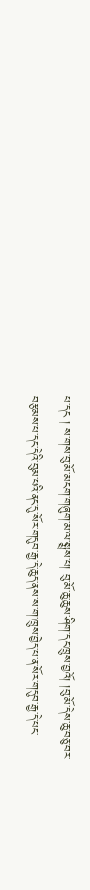པ་དང ། ས་གས་བུ་མོ་མངག་གཞུག་མ་ལ་སྨྲས་པ། བུ་མོ་ཆུ་ཆུས་ཤིག་དང་ཁྲུས་བྱའོ། །བུ་མོ་དེས་ཆུ་བཅུ་བར་བརྩམས་པ་དང་དེའི་བུམ་པའི་ནང་དུ་སོར་གདུབ་རྒྱ་དེ་ཆུད་ནས་ས་ག་ཁྲུས་བྱེད་པ་ན་སོར་གདུབ་རྒྱ་དེ་པང་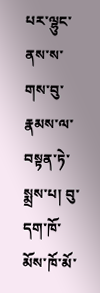པར་ལྷུང་ནས་ས་གས་བུ་རྣམས་ལ་བསྟན་ཏེ་སྨྲས་པ། བུ་དག་ཁོ་མོས་ཁོ་མོ་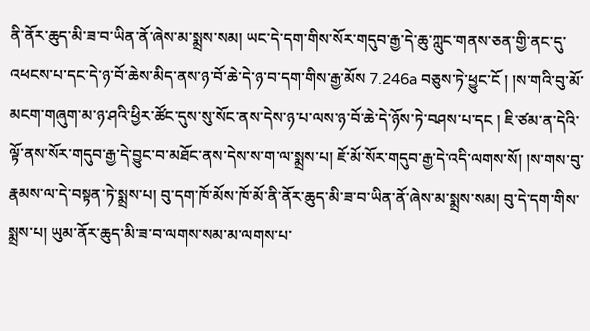ནི་ནོར་ཆུད་མི་ཟ་བ་ཡིན་ནོ་ཞེས་མ་སྨྲས་སམ། ཡང་དེ་དག་གིས་སོར་གདུབ་རྒྱ་དེ་ཆུ་ཀླུང་གནས་ཅན་གྱི་ནང་དུ་འཕངས་པ་དང་དེ་ཉ་བོ་ཆེས་མིད་ནས་ཉ་བོ་ཆེ་དེ་ཉ་བ་དག་གིས་རྒྱ་མོས 7.246a བཅུས་ཏེ་ཕྱུང་ངོ ། །ས་གའི་བུ་མོ་མངག་གཞུག་མ་ཉ་ཤའི་ཕྱིར་ཚོང་དུས་སུ་སོང་ནས་དེས་ཉ་པ་ལས་ཉ་བོ་ཆེ་དེ་ཉོས་ཏེ་བཤས་པ་དང ། ཇི་ཙམ་ན་དེའི་ལྟོ་ནས་སོར་གདུབ་རྒྱ་དེ་བྱུང་བ་མཐོང་ནས་དེས་ས་ག་ལ་སྨྲས་པ། ཇོ་མོ་སོར་གདུབ་རྒྱ་དེ་འདི་ལགས་སོ། །ས་གས་བུ་རྣམས་ལ་དེ་བསྟན་ཏེ་སྨྲས་པ། བུ་དག་ཁོ་མོས་ཁོ་མོ་ནི་ནོར་ཆུད་མི་ཟ་བ་ཡིན་ནོ་ཞེས་མ་སྨྲས་སམ། བུ་དེ་དག་གིས་སྨྲས་པ། ཡུམ་ནོར་ཆུད་མི་ཟ་བ་ལགས་སམ་མ་ལགས་པ་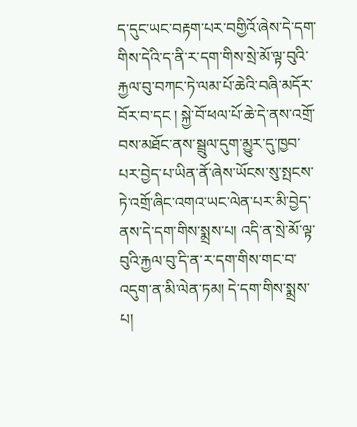ད་དུང་ཡང་བརྟག་པར་བགྱིའོ་ཞེས་དེ་དག་གིས་དེའི་ད་ནི་ར་དག་གིས་སྲེ་མོ་ལྟ་བུའི་རྐྱལ་བུ་བཀང་ཏེ་ལམ་པོ་ཆེའི་བཞི་མདོར་བོར་བ་དང ། སྐྱེ་བོ་ཕལ་པོ་ཆེ་དེ་ནས་འགྲོ་བས་མཐོང་ནས་སྦྲུལ་དུག་མྱུར་དུ་ཁྱབ་པར་བྱེད་པ་ཡིན་ནོ་ཞེས་ཡོངས་སུ་སྤངས་ཏེ་འགྲོ་ཞིང་འགའ་ཡང་ལེན་པར་མི་བྱེད་ནས་དེ་དག་གིས་སྨྲས་པ། འདི་ན་སྲེ་མོ་ལྟ་བུའི་རྐྱལ་བུ་དི་ན་ར་དག་གིས་གང་བ་འདུག་ན་མི་ལེན་ཏམ། དེ་དག་གིས་སྨྲས་པ།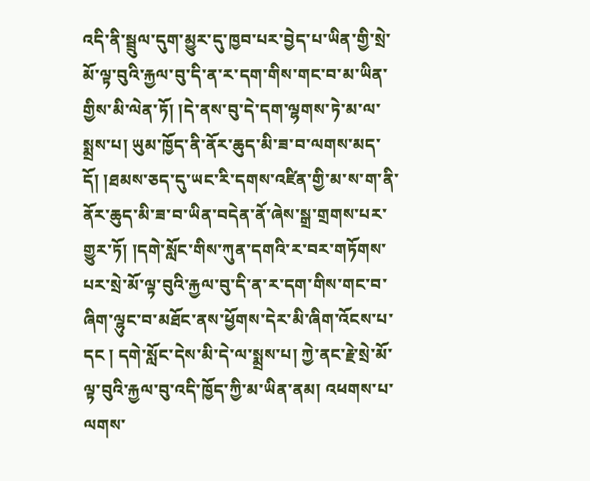འདི་ནི་སྦྲུལ་དུག་མྱུར་དུ་ཁྱབ་པར་བྱེད་པ་ཡིན་གྱི་སྲེ་མོ་ལྟ་བུའི་རྐྱལ་བུ་དི་ན་ར་དག་གིས་གང་བ་མ་ཡིན་གྱིས་མི་ལེན་ཏོ། །དེ་ནས་བུ་དེ་དག་ལྷགས་ཏེ་མ་ལ་སྨྲས་པ། ཡུམ་ཁྱོད་ནི་ནོར་ཆུད་མི་ཟ་བ་ལགས་མད་དོ། །ཐམས་ཅད་དུ་ཡང་རི་དགས་འཛིན་གྱི་མ་ས་ག་ནི་ནོར་ཆུད་མི་ཟ་བ་ཡིན་བདེན་ནོ་ཞེས་སྒྲ་གྲགས་པར་གྱུར་ཏོ། །དགེ་སློང་གིས་ཀུན་དགའི་ར་བར་གཏོགས་པར་སྲེ་མོ་ལྟ་བུའི་རྐྱལ་བུ་དི་ན་ར་དག་གིས་གང་བ་ཞིག་ལྷུང་བ་མཐོང་ནས་ཕྱོགས་དེར་མི་ཞིག་འོངས་པ་དང ། དགེ་སློང་དེས་མི་དེ་ལ་སྨྲས་པ། ཀྱེ་ནང་རྗེ་སྲེ་མོ་ལྟ་བུའི་རྐྱལ་བུ་འདི་ཁྱོད་ཀྱི་མ་ཡིན་ནམ། འཕགས་པ་ལགས་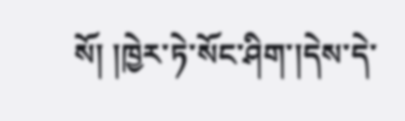སོ། །ཁྱེར་ཏེ་སོང་ཤིག་།དེས་དེ་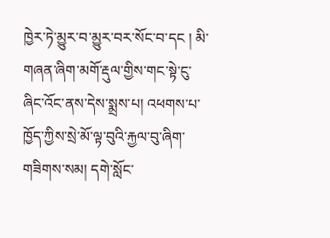ཁྱེར་ཏེ་མྱུར་བ་མྱུར་བར་སོང་བ་དང ། མི་གཞན་ཞིག་མགོ་རྡུལ་གྱིས་གང་སྟེ་ངུ་ཞིང་འོང་ནས་དེས་སྨྲས་པ། འཕགས་པ་ཁྱོད་ཀྱིས་སྲེ་མོ་ལྟ་བུའི་རྐྱལ་བུ་ཞིག་གཟིགས་སམ། དགེ་སློང་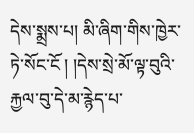དེས་སྨྲས་པ། མི་ཞིག་གིས་ཁྱེར་ཏེ་སོང་ངོ ། །དེས་སྲེ་མོ་ལྟ་བུའི་རྐྱལ་བུ་དེ་མ་རྙེད་པ་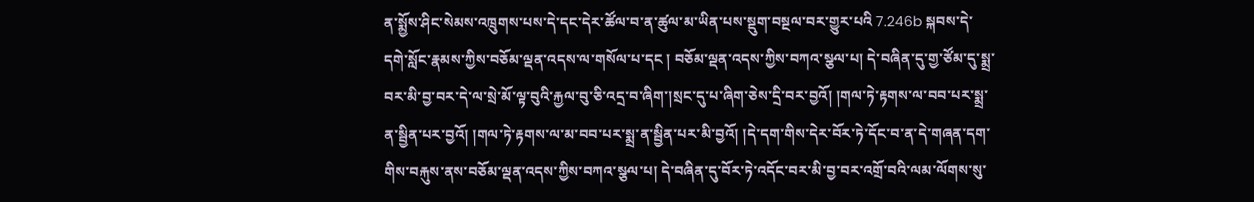ན་སྨྱོས་ཤིང་སེམས་འཁྲུགས་པས་དེ་དང་དེར་ཚོལ་བ་ན་ཚུལ་མ་ཡིན་པས་སྡུག་བསྔལ་བར་གྱུར་པའི 7.246b སྐབས་དེ་དགེ་སློང་རྣམས་ཀྱིས་བཅོམ་ལྡན་འདས་ལ་གསོལ་པ་དང ། བཅོམ་ལྡན་འདས་ཀྱིས་བཀའ་སྩལ་པ། དེ་བཞིན་དུ་གྱ་ཙོམ་དུ་སྨྲ་བར་མི་བྱ་བར་དེ་ལ་སྲེ་མོ་ལྟ་བུའི་རྐྱལ་བུ་ཅི་འདྲ་བ་ཞིག་།སྲང་དུ་པ་ཞིག་ཅེས་དྲི་བར་བྱའོ། །གལ་ཏེ་རྟགས་ལ་བབ་པར་སྨྲ་ན་སྦྱིན་པར་བྱའོ། །གལ་ཏེ་རྟགས་ལ་མ་བབ་པར་སྨྲ་ན་སྦྱིན་པར་མི་བྱའོ། །དེ་དག་གིས་དེར་བོར་ཏེ་དོང་བ་ན་དེ་གཞན་དག་གིས་བརྐུས་ནས་བཅོམ་ལྡན་འདས་ཀྱིས་བཀའ་སྩལ་པ། དེ་བཞིན་དུ་བོར་ཏེ་འདོང་བར་མི་བྱ་བར་འགྲོ་བའི་ལམ་ལོགས་སུ་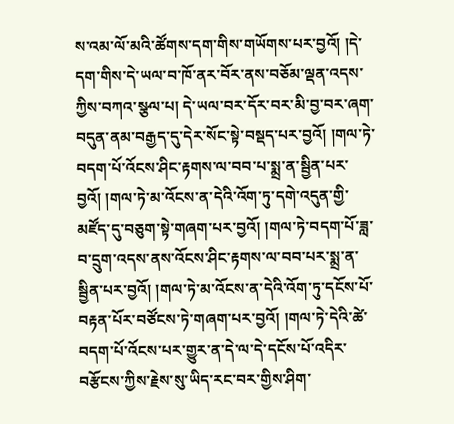ས་འམ་ལོ་མའི་ཚོགས་དག་གིས་གཡོགས་པར་བྱའོ། །དེ་དག་གིས་དེ་ཡལ་བ་ཁོ་ནར་བོར་ནས་བཅོམ་ལྡན་འདས་ཀྱིས་བཀའ་སྩལ་པ། དེ་ཡལ་བར་དོར་བར་མི་བྱ་བར་ཞག་བདུན་ནམ་བརྒྱད་དུ་དེར་སོང་སྟེ་བསྡད་པར་བྱའོ། །གལ་ཏེ་བདག་པོ་འོངས་ཤིང་རྟགས་ལ་བབ་པ་སྨྲ་ན་སྦྱིན་པར་བྱའོ། །གལ་ཏེ་མ་འོངས་ན་དེའི་འོག་ཏུ་དགེ་འདུན་གྱི་མཛོད་དུ་བཅུག་སྟེ་གཞག་པར་བྱའོ། །གལ་ཏེ་བདག་པོ་ཟླ་བ་དྲུག་འདས་ནས་འོངས་ཤིང་རྟགས་ལ་བབ་པར་སྨྲ་ན་སྦྱིན་པར་བྱའོ། །གལ་ཏེ་མ་འོངས་ན་དེའི་འོག་ཏུ་དངོས་པོ་བརྟན་པོར་བཙོངས་ཏེ་གཞག་པར་བྱའོ། །གལ་ཏེ་དེའི་ཚེ་བདག་པོ་འོངས་པར་གྱུར་ན་དེ་ལ་དེ་དངོས་པོ་འདིར་བརྩོངས་ཀྱིས་རྗེས་སུ་ཡིད་རང་བར་གྱིས་ཤིག་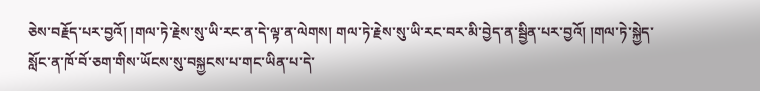ཅེས་བརྗོད་པར་བྱའོ། །གལ་ཏེ་རྗེས་སུ་ཡི་རང་ན་དེ་ལྟ་ན་ལེགས། གལ་ཏེ་རྗེས་སུ་ཡི་རང་བར་མི་བྱེད་ན་སྦྱིན་པར་བྱའོ། །གལ་ཏེ་སྐྱེད་སློང་ན་ཁོ་བོ་ཅག་གིས་ཡོངས་སུ་བསྐྱངས་པ་གང་ཡིན་པ་དེ་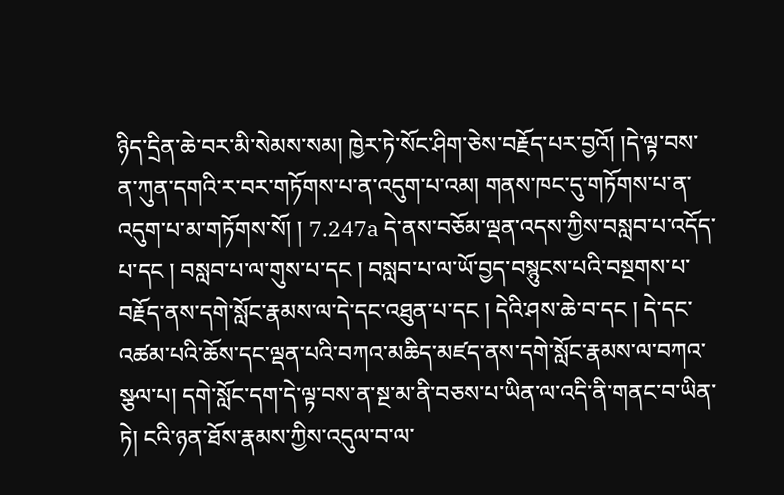ཉིད་དྲིན་ཆེ་བར་མི་སེམས་སམ། ཁྱེར་ཏེ་སོང་ཤིག་ཅེས་བརྗོད་པར་བྱའོ། །དེ་ལྟ་བས་ན་ཀུན་དགའི་ར་བར་གཏོགས་པ་ན་འདུག་པ་འམ། གནས་ཁང་དུ་གཏོགས་པ་ན་འདུག་པ་མ་གཏོགས་སོ། ། 7.247a དེ་ནས་བཅོམ་ལྡན་འདས་ཀྱིས་བསླབ་པ་འདོད་པ་དང ། བསླབ་པ་ལ་གུས་པ་དང ། བསླབ་པ་ལ་ཡོ་བྱད་བསྙུངས་པའི་བསྔགས་པ་བརྗོད་ནས་དགེ་སློང་རྣམས་ལ་དེ་དང་འཐུན་པ་དང ། དེའི་ཤས་ཆེ་བ་དང ། དེ་དང་འཚམ་པའི་ཆོས་དང་ལྡན་པའི་བཀའ་མཆིད་མཛད་ནས་དགེ་སློང་རྣམས་ལ་བཀའ་སྩལ་པ། དགེ་སློང་དག་དེ་ལྟ་བས་ན་སྔ་མ་ནི་བཅས་པ་ཡིན་ལ་འདི་ནི་གནང་བ་ཡིན་ཏེ། ངའི་ཉན་ཐོས་རྣམས་ཀྱིས་འདུལ་བ་ལ་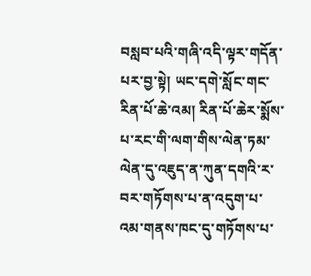བསླབ་པའི་གཞི་འདི་ལྟར་གདོན་པར་བྱ་སྟེ། ཡང་དགེ་སློང་གང་རིན་པོ་ཆེ་འམ། རིན་པོ་ཆེར་སྨོས་པ་རང་གི་ལག་གིས་ལེན་ཏམ་ལེན་དུ་འཇུད་ན་ཀུན་དགའི་ར་བར་གཏོགས་པ་ན་འདུག་པ་འམ་གནས་ཁང་དུ་གཏོགས་པ་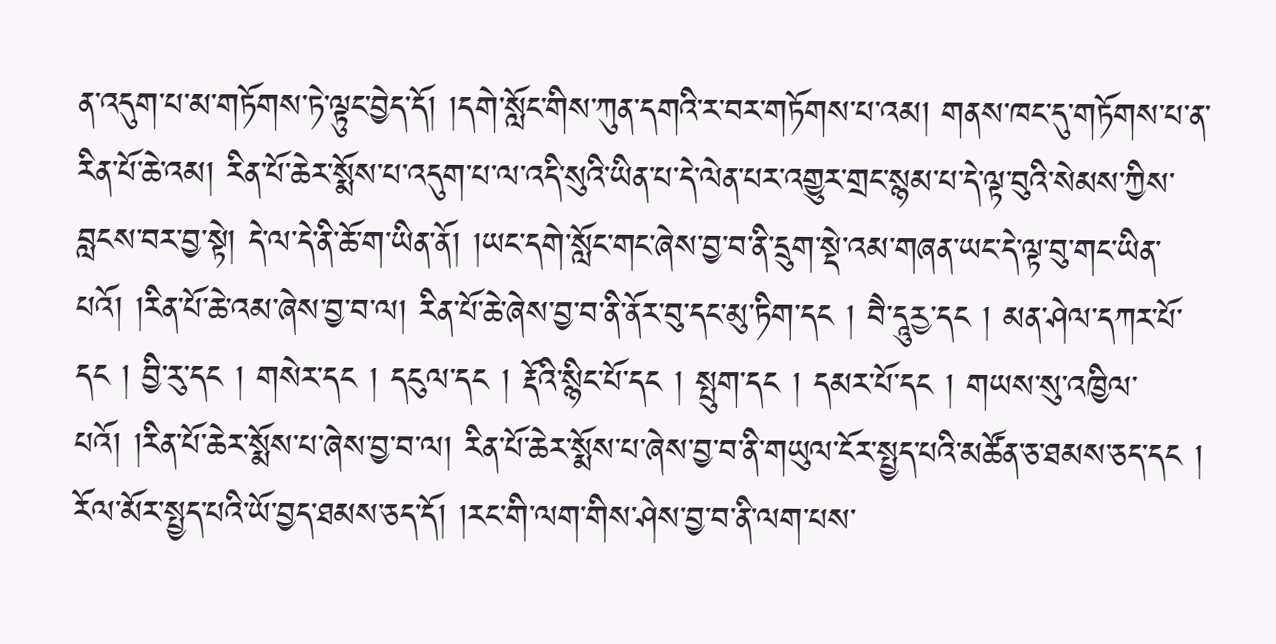ན་འདུག་པ་མ་གཏོགས་ཏེ་ལྟུང་བྱེད་དོ། །དགེ་སློང་གིས་ཀུན་དགའི་ར་བར་གཏོགས་པ་འམ། གནས་ཁང་དུ་གཏོགས་པ་ན་རིན་པོ་ཆེ་འམ། རིན་པོ་ཆེར་སྨོས་པ་འདུག་པ་ལ་འདི་སུའི་ཡིན་པ་དེ་ལེན་པར་འགྱུར་གྲང་སྙམ་པ་དེ་ལྟ་བུའི་སེམས་ཀྱིས་བླངས་བར་བྱ་སྟེ། དེ་ལ་དེ་ནི་ཆོ་ག་ཡིན་ནོ། །ཡང་དགེ་སློང་གང་ཞེས་བྱ་བ་ནི་དྲུག་སྡེ་འམ་གཞན་ཡང་དེ་ལྟ་བུ་གང་ཡིན་པའོ། །རིན་པོ་ཆེ་འམ་ཞེས་བྱ་བ་ལ། རིན་པོ་ཆེ་ཞེས་བྱ་བ་ནི་ནོར་བུ་དང་མུ་ཏིག་དང ། བཻ་དཱུརྱ་དང ། མན་ཤེལ་དཀར་པོ་དང ། བྱི་རུ་དང ། གསེར་དང ། དངུལ་དང ། རྡོའི་སྙིང་པོ་དང ། སྤུག་དང ། དམར་པོ་དང ། གཡས་སུ་འཁྱིལ་པའོ། །རིན་པོ་ཆེར་སྨོས་པ་ཞེས་བྱ་བ་ལ། རིན་པོ་ཆེར་སྨོས་པ་ཞེས་བྱ་བ་ནི་གཡུལ་ངོར་སྤྱད་པའི་མཚོན་ཅ་ཐམས་ཅད་དང ། རོལ་མོར་སྤྱད་པའི་ཡོ་བྱད་ཐམས་ཅད་དོ། །རང་གི་ལག་གིས་ཤེས་བྱ་བ་ནི་ལག་པས་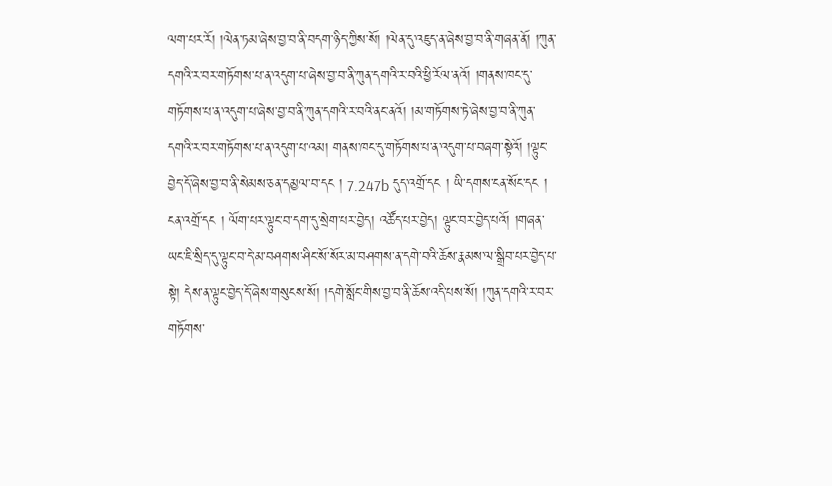ལག་པར་རོ། །ལེན་ཏམ་ཞེས་བྱ་བ་ནི་བདག་ཉིད་ཀྱིས་སོ། །ལེན་དུ་འཇུད་ན་ཞེས་བྱ་བ་ནི་གཞན་ནོ། །ཀུན་དགའི་ར་བར་གཏོགས་པ་ན་འདུག་པ་ཞེས་བྱ་བ་ནི་ཀུན་དགའི་ར་བའི་ཕྱི་རོལ་ནའོ། །གནས་ཁང་དུ་གཏོགས་པ་ན་འདུག་པ་ཞེས་བྱ་བ་ནི་ཀུན་དགའི་ར་བའི་ནང་ནའོ། །མ་གཏོགས་ཏེ་ཞེས་བྱ་བ་ནི་ཀུན་དགའི་ར་བར་གཏོགས་པ་ན་འདུག་པ་འམ། གནས་ཁང་དུ་གཏོགས་པ་ན་འདུག་པ་བཞག་སྟེའོ། །ལྟུང་བྱེད་དོ་ཞེས་བྱ་བ་ནི་སེམས་ཅན་དམྱལ་བ་དང ། 7.247b དུད་འགྲོ་དང ། ཡི་དགས་ངན་སོང་དང ། ངན་འགྲོ་དང ། ལོག་པར་ལྟུང་བ་དག་དུ་སྲེག་པར་བྱེད། འཚོད་པར་བྱེད། ལྟུང་བར་བྱེད་པའོ། །གཞན་ཡང་ཇི་སྲིད་དུ་ལྟུང་བ་དེ་མ་བཤགས་ཤིང་སོ་སོར་མ་བཤགས་ན་དགེ་བའི་ཆོས་རྣམས་ལ་སྒྲིབ་པར་བྱེད་པ་སྟེ། དེས་ན་ལྟུང་བྱེད་དོ་ཞེས་གསུངས་སོ། །དགེ་སློང་གིས་བྱ་བ་ནི་ཆོས་འདི་པས་སོ། །ཀུན་དགའི་ར་བར་གཏོགས་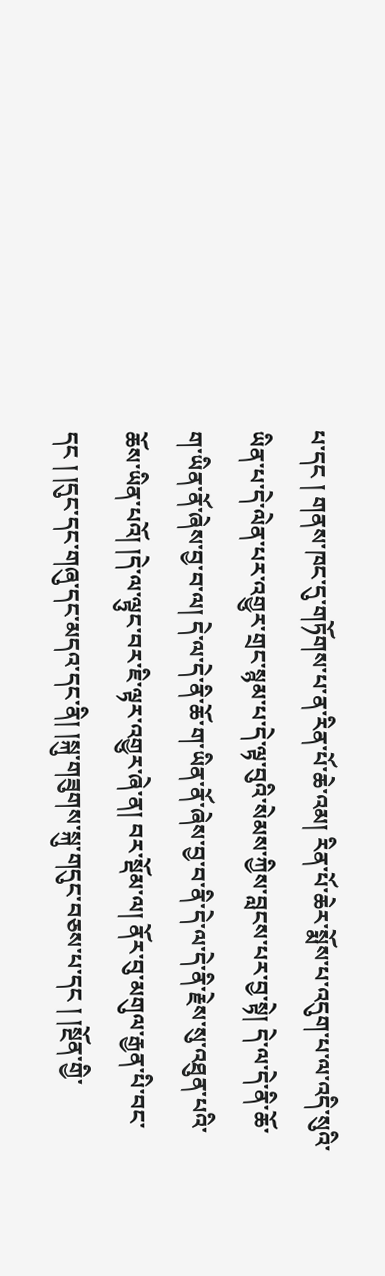པ་དང ། གནས་ཁང་དུ་གཏོགས་པ་ན་རིན་པོ་ཆེ་འམ། རིན་པོ་ཆེར་སྨོས་པ་འདུག་པ་ལ་འདི་སུའི་ཡིན་པ་དེ་ལེན་པར་འགྱུར་གྲང་སྙམ་པ་དེ་ལྟ་བུའི་སེམས་ཀྱིས་བླངས་པར་བྱ་སྟེ། དེ་ལ་དེ་ནི་ཆོ་ག་ཡིན་ནོ་ཞེས་བྱ་བ་ལ། དེ་ལ་དེ་ནི་ཆོ་ག་ཡིན་ནོ་ཞེས་བྱ་བ་ནི་དེ་ལ་དེ་ནི་རྗེས་སུ་འཐུན་པའི་ཆོས་ཡིན་པའོ། །དེ་ལ་ལྟུང་བར་ཇི་ལྟར་འགྱུར་ཞེ་ན། བར་སྡོམ་ལ། ནོར་བུ་མགུལ་རྒྱན་པི་བང་དང ། །དུང་དང་གཞུ་དང་མདའ་དང་ནི། །སྐུ་གཟུགས་སྐུ་གདུང་བཅས་པ་དང ། །སྔོན་གྱི་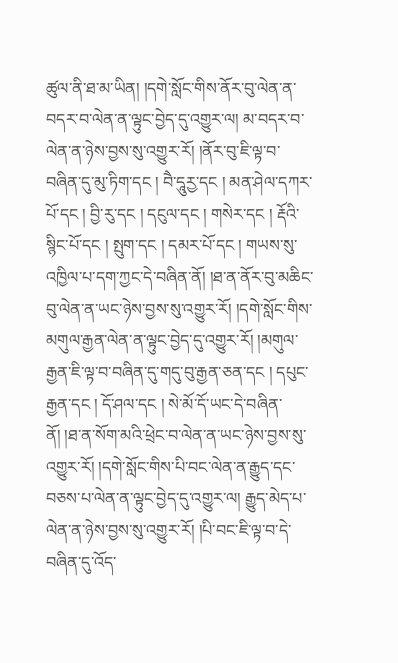ཚུལ་ནི་ཐ་མ་ཡིན། །དགེ་སློང་གིས་ནོར་བུ་ལེན་ན་བདར་བ་ལེན་ན་ལྟུང་བྱེད་དུ་འགྱུར་ལ། མ་བདར་བ་ལེན་ན་ཉེས་བྱས་སུ་འགྱུར་རོ། །ནོར་བུ་ཇི་ལྟ་བ་བཞིན་དུ་མུ་ཏིག་དང ། བཻ་དཱུརྱ་དང ། མན་ཤེལ་དཀར་པོ་དང ། བྱི་རུ་དང ། དངུལ་དང ། གསེར་དང ། རྡོའི་སྙིང་པོ་དང ། སྤུག་དང ། དམར་པོ་དང ། གཡས་སུ་འཁྱིལ་པ་དག་ཀྱང་དེ་བཞིན་ནོ། །ཐ་ན་ནོར་བུ་མཆིང་བུ་ལེན་ན་ཡང་ཉེས་བྱས་སུ་འགྱུར་རོ། །དགེ་སློང་གིས་མགུལ་རྒྱན་ལེན་ན་ལྟུང་བྱེད་དུ་འགྱུར་རོ། །མགུལ་རྒྱན་ཇི་ལྟ་བ་བཞིན་དུ་གདུ་བུ་རྒྱན་ཅན་དང ། དཔུང་རྒྱན་དང ། དོ་ཤལ་དང ། སེ་མོ་དོ་ཡང་དེ་བཞིན་ནོ། །ཐ་ན་སོག་མའི་ཕྲེང་བ་ལེན་ན་ཡང་ཉེས་བྱས་སུ་འགྱུར་རོ། །དགེ་སློང་གིས་པི་བང་ལེན་ན་རྒྱུད་དང་བཅས་པ་ལེན་ན་ལྟུང་བྱེད་དུ་འགྱུར་ལ། རྒྱུད་མེད་པ་ལེན་ན་ཉེས་བྱས་སུ་འགྱུར་རོ། །པི་བང་ཇི་ལྟ་བ་དེ་བཞིན་དུ་འོད་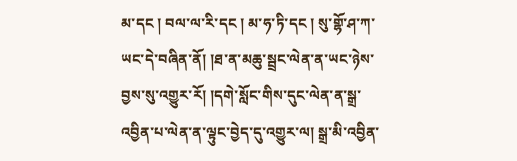མ་དང ། བལ་ལ་རི་དང ། མ་ཧ་ཏི་དང ། སུ་གྷོ་ཤ་ཀ་ཡང་དེ་བཞིན་ནོ། །ཐ་ན་མཆུ་སྦྲང་ལེན་ན་ཡང་ཉེས་བྱས་སུ་འགྱུར་རོ། །དགེ་སློང་གིས་དུང་ལེན་ན་སྒྲ་འབྱིན་པ་ལེན་ན་ལྟུང་བྱེད་དུ་འགྱུར་ལ། སྒྲ་མི་འབྱིན་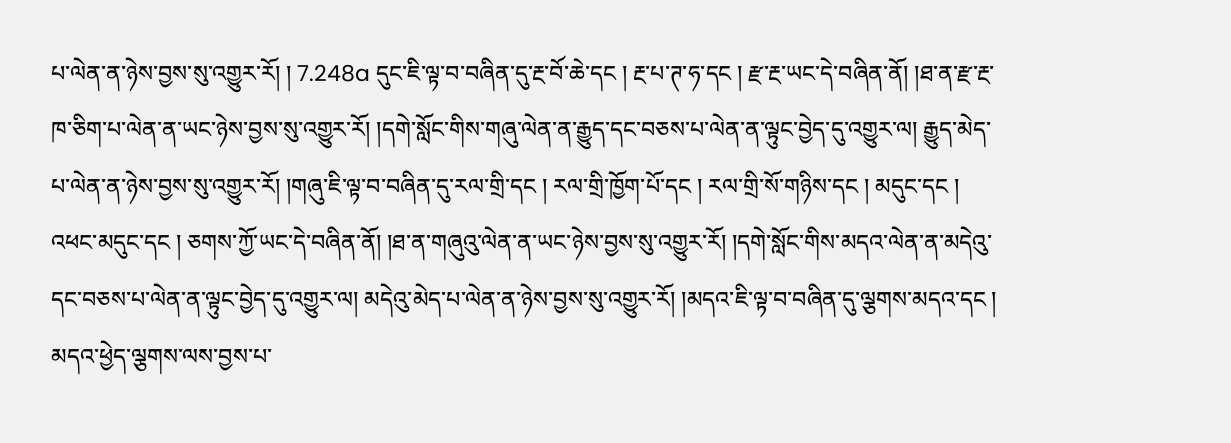པ་ལེན་ན་ཉེས་བྱས་སུ་འགྱུར་རོ། ། 7.248a དུང་ཇི་ལྟ་བ་བཞིན་དུ་རྔ་བོ་ཆེ་དང ། རྔ་པ་ཊ་ཧ་དང ། རྫ་རྔ་ཡང་དེ་བཞིན་ནོ། །ཐ་ན་རྫ་རྔ་ཁ་ཅིག་པ་ལེན་ན་ཡང་ཉེས་བྱས་སུ་འགྱུར་རོ། །དགེ་སློང་གིས་གཞུ་ལེན་ན་རྒྱུད་དང་བཅས་པ་ལེན་ན་ལྟུང་བྱེད་དུ་འགྱུར་ལ། རྒྱུད་མེད་པ་ལེན་ན་ཉེས་བྱས་སུ་འགྱུར་རོ། །གཞུ་ཇི་ལྟ་བ་བཞིན་དུ་རལ་གྲི་དང ། རལ་གྲི་ཁྱོག་པོ་དང ། རལ་གྲི་སོ་གཉིས་དང ། མདུང་དང ། འཕང་མདུང་དང ། ཅགས་ཀྱོ་ཡང་དེ་བཞིན་ནོ། །ཐ་ན་གཞུའུ་ལེན་ན་ཡང་ཉེས་བྱས་སུ་འགྱུར་རོ། །དགེ་སློང་གིས་མདའ་ལེན་ན་མདེའུ་དང་བཅས་པ་ལེན་ན་ལྟུང་བྱེད་དུ་འགྱུར་ལ། མདེའུ་མེད་པ་ལེན་ན་ཉེས་བྱས་སུ་འགྱུར་རོ། །མདའ་ཇི་ལྟ་བ་བཞིན་དུ་ལྕགས་མདའ་དང ། མདའ་ཕྱེད་ལྕགས་ལས་བྱས་པ་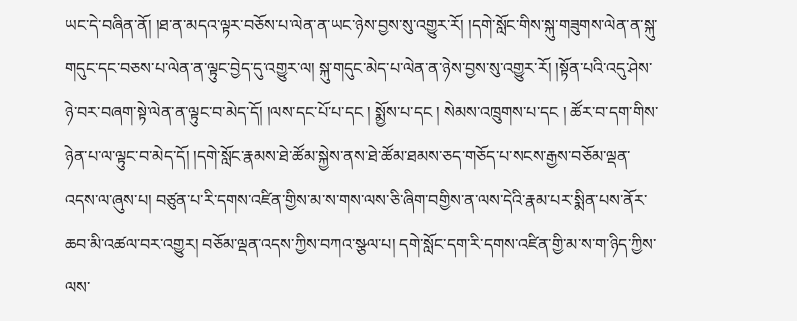ཡང་དེ་བཞིན་ནོ། །ཐ་ན་མདའ་ལྟར་བཅོས་པ་ལེན་ན་ཡང་ཉེས་བྱས་སུ་འགྱུར་རོ། །དགེ་སློང་གིས་སྐུ་གཟུགས་ལེན་ན་སྐུ་གདུང་དང་བཅས་པ་ལེན་ན་ལྟུང་བྱེད་དུ་འགྱུར་ལ། སྐུ་གདུང་མེད་པ་ལེན་ན་ཉེས་བྱས་སུ་འགྱུར་རོ། །སྟོན་པའི་འདུ་ཤེས་ཉེ་བར་བཞག་སྟེ་ལེན་ན་ལྟུང་བ་མེད་དོ། །ལས་དང་པོ་པ་དང ། སྨྱོས་པ་དང ། སེམས་འཁྲུགས་པ་དང ། ཚོར་བ་དག་གིས་ཉེན་པ་ལ་ལྟུང་བ་མེད་དོ། །དགེ་སློང་རྣམས་ཐེ་ཚོམ་སྐྱེས་ནས་ཐེ་ཚོམ་ཐམས་ཅད་གཅོད་པ་སངས་རྒྱས་བཅོམ་ལྡན་འདས་ལ་ཞུས་པ། བཙུན་པ་རི་དགས་འཛིན་གྱིས་མ་ས་གས་ལས་ཅི་ཞིག་བགྱིས་ན་ལས་དེའི་རྣམ་པར་སྨིན་པས་ནོར་ཆབ་མི་འཚལ་བར་འགྱུར། བཅོམ་ལྡན་འདས་ཀྱིས་བཀའ་སྩལ་པ། དགེ་སློང་དག་རི་དགས་འཛིན་གྱི་མ་ས་ག་ཉིད་ཀྱིས་ལས་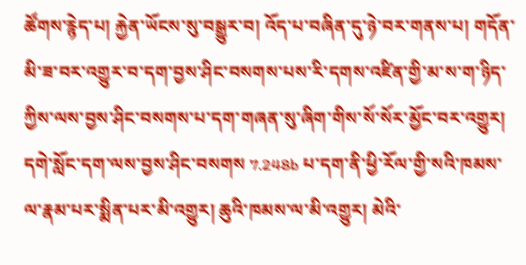ཚོགས་རྙེད་པ། རྐྱེན་ཡོངས་སུ་བསྒྱུར་བ། འོད་པ་བཞིན་དུ་ཉེ་བར་གནས་པ། གདོན་མི་ཟ་བར་འགྱུར་བ་དག་བྱས་ཤིང་བསགས་པས་རི་དགས་འཛིན་གྱི་མ་ས་ག་ཉིད་ཀྱིས་ལས་བྱས་ཤིང་བསགས་པ་དག་གཞན་སུ་ཞིག་གིས་སོ་སོར་མྱོང་བར་འགྱུར། དགེ་སློང་དག་ལས་བྱས་ཤིང་བསགས 7.248b པ་དག་ནི་ཕྱི་རོལ་གྱི་སའི་ཁམས་ལ་རྣམ་པར་སྨིན་པར་མི་འགྱུར། ཆུའི་ཁམས་ལ་མི་འགྱུར། མེའི་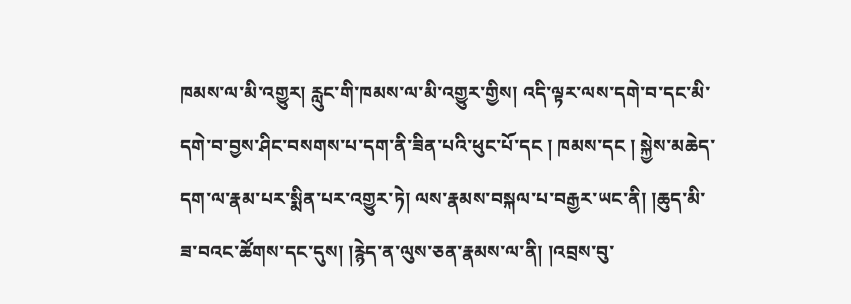ཁམས་ལ་མི་འགྱུར། རླུང་གི་ཁམས་ལ་མི་འགྱུར་གྱིས། འདི་ལྟར་ལས་དགེ་བ་དང་མི་དགེ་བ་བྱས་ཤིང་བསགས་པ་དག་ནི་ཟིན་པའི་ཕུང་པོ་དང ། ཁམས་དང ། སྐྱེས་མཆེད་དག་ལ་རྣམ་པར་སྨིན་པར་འགྱུར་ཏེ། ལས་རྣམས་བསྐལ་པ་བརྒྱར་ཡང་ནི། །ཆུད་མི་ཟ་བའང་ཚོགས་དང་དུས། །རྙེད་ན་ལུས་ཅན་རྣམས་ལ་ནི། །འབྲས་བུ་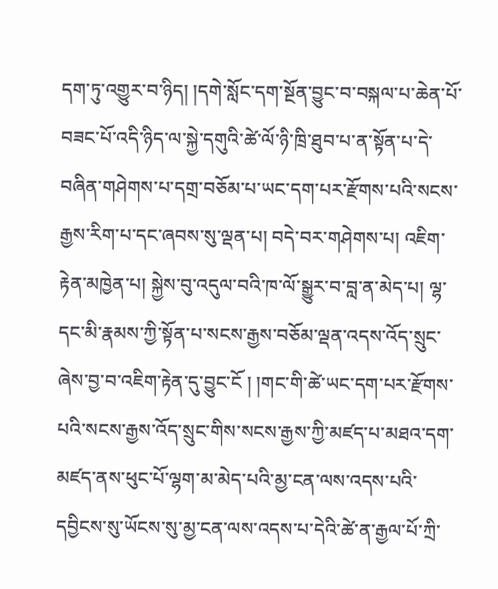དག་ཏུ་འགྱུར་བ་ཉིད། །དགེ་སློང་དག་སྔོན་བྱུང་བ་བསྐལ་པ་ཆེན་པོ་བཟང་པོ་འདི་ཉིད་ལ་སྐྱེ་དགུའི་ཚེ་ལོ་ཉི་ཁྲི་ཐུབ་པ་ན་སྟོན་པ་དེ་བཞིན་གཤེགས་པ་དགྲ་བཅོམ་པ་ཡང་དག་པར་རྫོགས་པའི་སངས་རྒྱས་རིག་པ་དང་ཞབས་སུ་ལྡན་པ། བདེ་བར་གཤེགས་པ། འཇིག་རྟེན་མཁྱེན་པ། སྐྱེས་བུ་འདུལ་བའི་ཁ་ལོ་སྒྱུར་བ་བླ་ན་མེད་པ། ལྷ་དང་མི་རྣམས་ཀྱི་སྟོན་པ་སངས་རྒྱས་བཅོམ་ལྡན་འདས་འོད་སྲུང་ཞེས་བྱ་བ་འཇིག་རྟེན་དུ་བྱུང་ངོ ། །གང་གི་ཚེ་ཡང་དག་པར་རྫོགས་པའི་སངས་རྒྱས་འོད་སྲུང་གིས་སངས་རྒྱས་ཀྱི་མཛད་པ་མཐའ་དག་མཛད་ནས་ཕུང་པོ་ལྷག་མ་མེད་པའི་མྱ་ངན་ལས་འདས་པའི་དབྱིངས་སུ་ཡོངས་སུ་མྱ་ངན་ལས་འདས་པ་དེའི་ཚེ་ན་རྒྱལ་པོ་ཀྲི་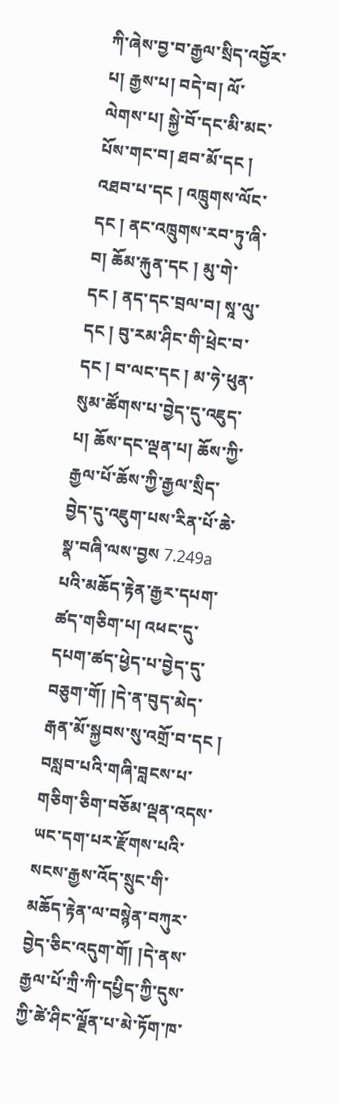ཀི་ཞེས་བྱ་བ་རྒྱལ་སྲིད་འབྱོར་པ། རྒྱས་པ། བདེ་བ། ལོ་ལེགས་པ། སྐྱེ་བོ་དང་མི་མང་པོས་གང་བ། ཐབ་མོ་དང ། འཐབ་པ་དང ། འཁྲུགས་ལོང་དང ། ནང་འཁྲུགས་རབ་ཏུ་ཞི་བ། ཆོམ་རྐུན་དང ། མུ་གེ་དང ། ནད་དང་བྲལ་བ། སཱ་ལུ་དང ། བུ་རམ་ཤིང་གི་ཕྲེང་བ་དང ། བ་ལང་དང ། མ་ཧེ་ཕུན་སུམ་ཚོགས་པ་བྱེད་དུ་འཇུད་པ། ཆོས་དང་ལྡན་པ། ཆོས་ཀྱི་རྒྱལ་པོ་ཆོས་ཀྱི་རྒྱལ་སྲིད་བྱེད་དུ་འཇུག་པས་རིན་པོ་ཆེ་སྣ་བཞི་ལས་བྱས 7.249a པའི་མཆོད་རྟེན་རྒྱར་དཔག་ཚད་གཅིག་པ། འཕང་དུ་དཔག་ཚད་ཕྱེད་པ་བྱེད་དུ་བཅུག་གོ། །དེ་ན་བུད་མེད་རྒན་མོ་སྐྱབས་སུ་འགྲོ་བ་དང ། བསླབ་པའི་གཞི་བླངས་པ་གཅིག་ཅིག་བཅོམ་ལྡན་འདས་ཡང་དག་པར་རྫོགས་པའི་སངས་རྒྱས་འོད་སྲུང་གི་མཆོད་རྟེན་ལ་བསྙེན་བཀུར་བྱེད་ཅིང་འདུག་གོ། །དེ་ནས་རྒྱལ་པོ་ཀྲི་ཀི་དཔྱིད་ཀྱི་དུས་ཀྱི་ཚེ་ཤིང་ལྗོན་པ་མེ་ཏོག་ཁ་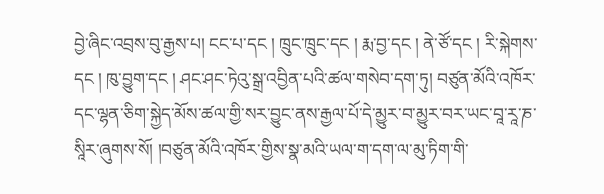བྱེ་ཞིང་འབྲས་བུ་རྒྱས་པ། ངང་པ་དང ། ཁྲུང་ཁྲུང་དང ། རྨ་བྱ་དང ། ནེ་ཙོ་དང ། རི་སྐེགས་དང ། ཁུ་བྱུག་དང ། ཤང་ཤང་ཏེའུ་སྒྲ་འབྱིན་པའི་ཚལ་གསེབ་དག་ཏུ། བཙུན་མོའི་འཁོར་དང་ལྷན་ཅིག་སྐྱེད་མོས་ཚལ་གྱི་སར་བྱུང་ནས་རྒྱལ་པོ་དེ་མྱུར་བ་མྱུར་བར་ཡང་བཱ་རཱ་ཎ་སཱིར་ཞུགས་སོ། །བཙུན་མོའི་འཁོར་གྱིས་སྣ་མའི་ཡལ་ག་དག་ལ་མུ་ཏིག་གི་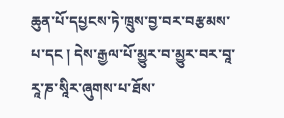ཆུན་པོ་དཔྱངས་ཏེ་ཁྲུས་བྱ་བར་བརྩམས་པ་དང ། དེས་རྒྱལ་པོ་མྱུར་བ་མྱུར་བར་བཱ་རཱ་ཎ་སཱིར་ཞུགས་པ་ཐོས་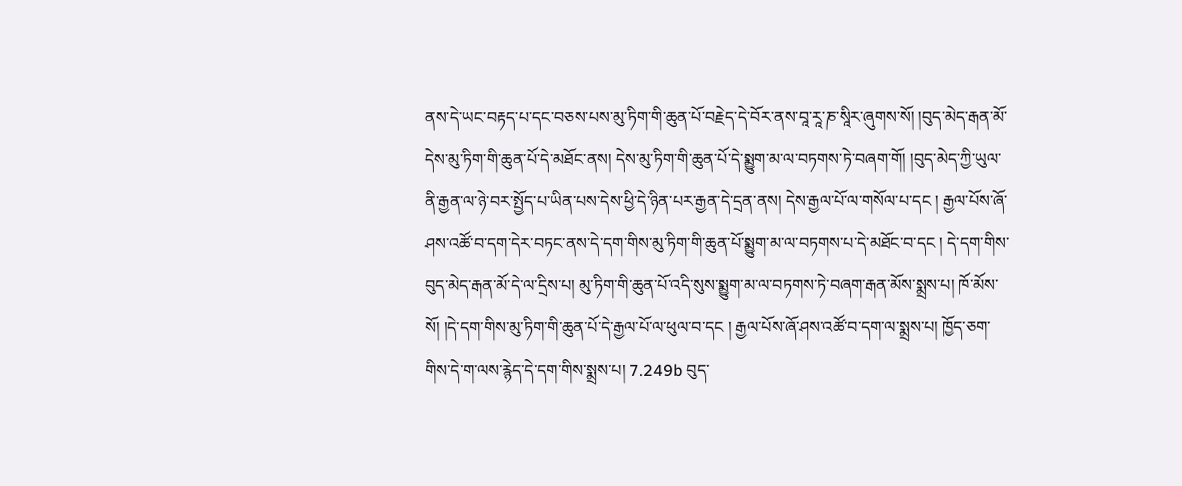ནས་དེ་ཡང་བརྟད་པ་དང་བཅས་པས་མུ་ཏིག་གི་ཆུན་པོ་བརྗེད་དེ་བོར་ནས་བཱ་རཱ་ཎ་སཱིར་ཞུགས་སོ། །བུད་མེད་རྒན་མོ་དེས་མུ་ཏིག་གི་ཆུན་པོ་དེ་མཐོང་ནས། དེས་མུ་ཏིག་གི་ཆུན་པོ་དེ་སྨྱུག་མ་ལ་བཏགས་ཏེ་བཞག་གོ། །བུད་མེད་ཀྱི་ཡུལ་ནི་རྒྱན་ལ་ཉེ་བར་སྤྱོད་པ་ཡིན་པས་དེས་ཕྱི་དེ་ཉིན་པར་རྒྱན་དེ་དྲན་ནས། དེས་རྒྱལ་པོ་ལ་གསོལ་པ་དང ། རྒྱལ་པོས་ཞོ་ཤས་འཚོ་བ་དག་དེར་བཏང་ནས་དེ་དག་གིས་མུ་ཏིག་གི་ཆུན་པོ་སྨྱུག་མ་ལ་བཏགས་པ་དེ་མཐོང་བ་དང ། དེ་དག་གིས་བུད་མེད་རྒན་མོ་དེ་ལ་དྲིས་པ། མུ་ཏིག་གི་ཆུན་པོ་འདི་སུས་སྨྱུག་མ་ལ་བཏགས་ཏེ་བཞག་རྒན་མོས་སྨྲས་པ། ཁོ་མོས་སོ། །དེ་དག་གིས་མུ་ཏིག་གི་ཆུན་པོ་དེ་རྒྱལ་པོ་ལ་ཕུལ་བ་དང ། རྒྱལ་པོས་ཞོ་ཤས་འཚོ་བ་དག་ལ་སྨྲས་པ། ཁྱོད་ཅག་གིས་དེ་ག་ལས་རྙེད་དེ་དག་གིས་སྨྲས་པ། 7.249b བུད་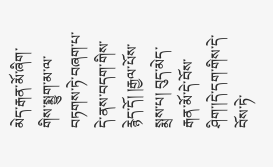མེད་རྒན་མོ་ཞིག་གིས་སྨྱུག་མ་ལ་བཏགས་ཏེ་བཞག་པ་དེ་ནས་བདག་གིས་རྙེད་དོ། །རྒྱལ་པོས་སྨྲས་པ། བུད་མེད་རྒན་མོ་དེ་བོས་ཤིག་།དེ་དག་གིས་དེ་བོས་ཏེ་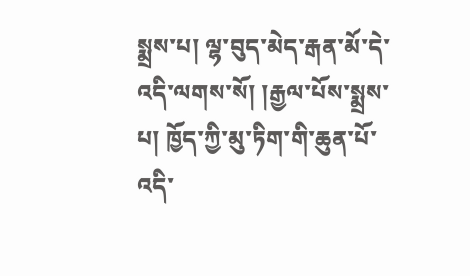སྨྲས་པ། ལྷ་བུད་མེད་རྒན་མོ་དེ་འདི་ལགས་སོ། །རྒྱལ་པོས་སྨྲས་པ། ཁྱོད་ཀྱི་མུ་ཏིག་གི་ཆུན་པོ་འདི་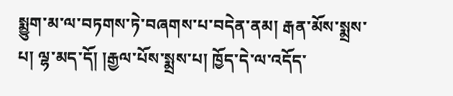སྨྱུག་མ་ལ་བཏགས་ཏེ་བཞགས་པ་བདེན་ནམ། རྒན་མོས་སྨྲས་པ། ལྷ་མད་དོ། །རྒྱལ་པོས་སྨྲས་པ། ཁྱོད་དེ་ལ་འདོད་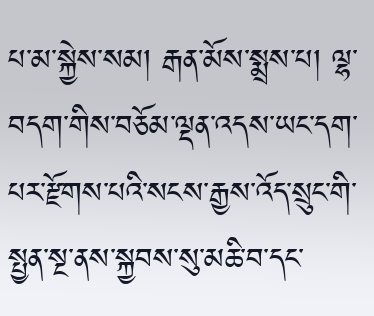པ་མ་སྐྱེས་སམ། རྒན་མོས་སྨྲས་པ། ལྷ་བདག་གིས་བཅོམ་ལྡན་འདས་ཡང་དག་པར་རྫོགས་པའི་སངས་རྒྱས་འོད་སྲུང་གི་སྤྱན་སྔ་ནས་སྐྱབས་སུ་མཆི་བ་དང་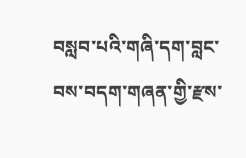བསླབ་པའི་གཞི་དག་བླང་བས་བདག་གཞན་གྱི་རྫས་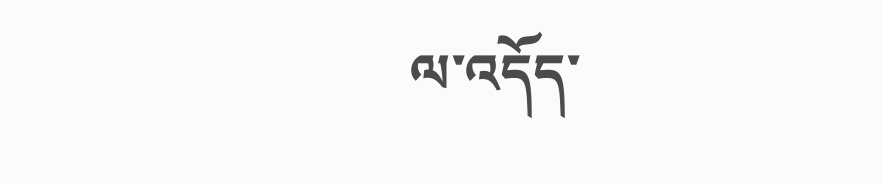ལ་འདོད་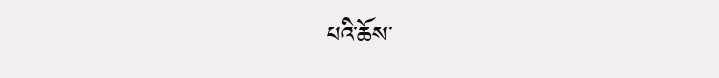པའི་ཆོས་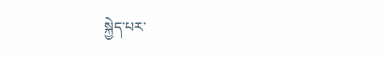སྐྱེད་པར་